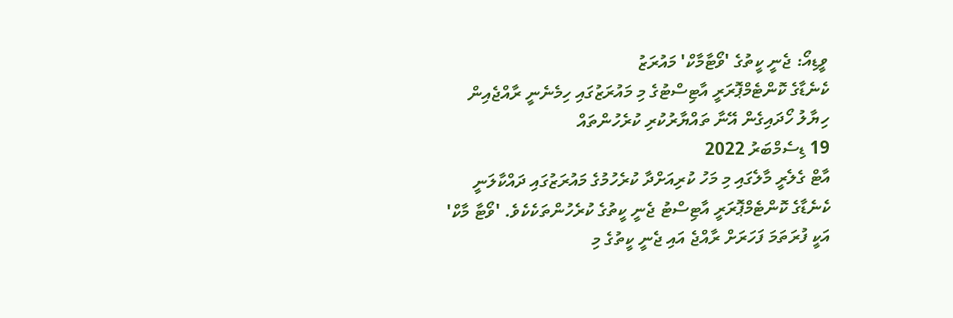ވީޑިއޯ: ޖެނީ ކީތުގެ 'ވޯޓާމާކް' މައުރަޒު
ކެނެޑާގެ ކޮންޓެމްޕޮރަރީ އާޓިސްޓުގެ މި މައުރަޒުގައި ހިމެނެނީ ރާއްޖެއިން ހިޔާލު ހޯދައިގެން އޭނާ ތައްޔާރުކުރި ކުރެހުންތައް
19 ޑިސެމްބަރު 2022
އާޓް ގެލެރީ މާލެގައި މި މަހު ކުރިއަށްދާ ކުރެހުމުގެ މައުރަޒުގައި ދައްކާލަނީ ކެނެޑާގެ ކޮންޓެމްޕޮރަރީ އާޓިސްޓު ޖެނީ ކީތުގެ ކުރެހުންތަކެކެވެ. 'ވޯޓާ މާކް' އަކީ ފުރަތަމަ ފަހަރަށް ރާއްޖެ އައި ޖެނީ ކީތުގެ މި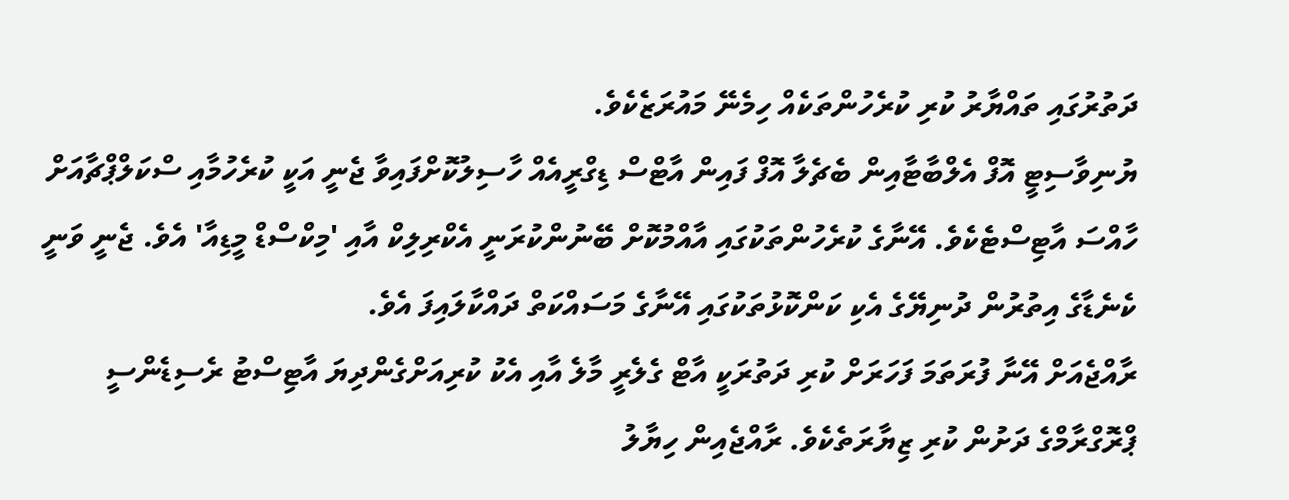ދަތުރުގައި ތައްޔާރު ކުރި ކުރެހުންތަކެއް ހިމެނޭ މައުރަޒެކެވެ.
ޔުނިވާސިޓީ އޮފް އެލްބާޓާއިން ބެޗެލާ އޮފް ފައިން އާޓްސް ޑިގްރީއެއް ހާސިލުކޮށްފައިވާ ޖެނީ އަކީ ކުރެހުމާއި ސްކަލްޕްޗާއަށް ހާއްސަ އާޓިސްޓެކެވެ. އޭނާގެ ކުރެހުންތަކުގައި އާއްމުކޮށް ބޭނުންކުރަނީ އެކްރިލިކް އާއި 'މިކްސްޑް މީޑިއާ' އެވެ. ޖެނީ ވަނީ ކެނެޑާގެ އިތުރުން ދުނިޔޭގެ އެކި ކަންކޮޅުތަކުގައި އޭނާގެ މަސައްކަތް ދައްކާލައިފަ އެވެ.
ރާއްޖެއަށް އޭނާ ފުރަތަމަ ފަހަރަށް ކުރި ދަތުރަކީ އާޓް ގެލެރީ މާލެ އާއި އެކު ކުރިއަށްގެންދިޔަ އާޓިސްޓު ރެސިޑެންސީ ޕްރޮގްރާމްގެ ދަށުން ކުރި ޒިޔާރަތެކެވެ. ރާއްޖެއިން ހިޔާލު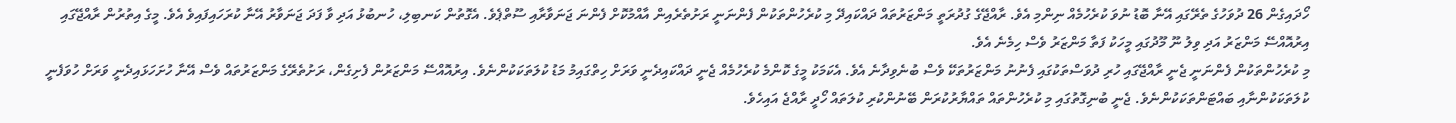ހޯދައިގެން 26 ދުވަހުގެ ތެރޭގައި އޭނާ ބޮޑު ނުވަ ކުރެހުމެއް ނިންމި އެވެ. ރާއްޖޭގެ ގުދުރަތީ މަންޒަރުތައް ދައްކައިދޭ މި ކުރެހުންތަކުން ފެންނަނީ ރަށުތެރެއިން އާއްމުކޮށް ފެންނަ ޖަނަވާރާއި ސޫތްޕެވެ. އެގޮތުން ކަނބިލި، ހުނބުޅު އަދި ވާ ފަދަ ޖަނަވާރު އޭނާ ކުރަހައިފައިވެ އެވެ. މީގެ އިތުރުން ރާއްޖޭގައި އިރުއޮއްސޭ މަންޒަރު އަދި ވިލު ނޫ މޫދުގައި މީހަކު ފަތާ މަންޒަރު ވެސް ހިމެނެ އެވެ.
މި ކުރެހުންތަކުން ފެންނަނީ ޖެނީ ރާއްޖޭގައި ހުރި ދުވަސްތަކުގައި ފެނުނު މަންޒަރުތަކޭ ވެސް ބުނެވިދާނެ އެވެ. އެކަމަކު މީގެ ކޮންމެ ކުރެހުމެއް ޖެނީ ދައްކައިދެނީ ވަރަށް ހިތްގައިމު މަޑު ކުލަތަކަކުންނެވެ. އިރުއޮއްސޭ މަންޒަރުން ފެށިގެން، ރަށުތެރޭގެ މަންޒަރުތައް ވެސް އޭނާ ހުށަހަޅައިދެނީ ވަރަށް ހުވަފެނީ ކުލަތަކަކުންނާއި ބައްޓަންތަކަކުންނެވެ. ޖެނީ ބުނިގޮތުގައި މި ކުރެހުންތައް ތައްޔާރުކުރަން ބޭނުންކުރި ކުލަތައް ހޯދީ ރާއްޖެ އައިހެވެ.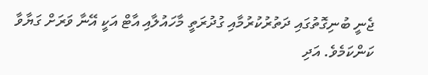ޖެނީ ބުނިގޮތުގައި ދަތުރުކުރުމާއި ގުދުރަތީ މާހައުލާއި އާޓް އަކީ އޭނާ ވަރަށް ގަޔާވާ ކަންކަމެވެ. އަދި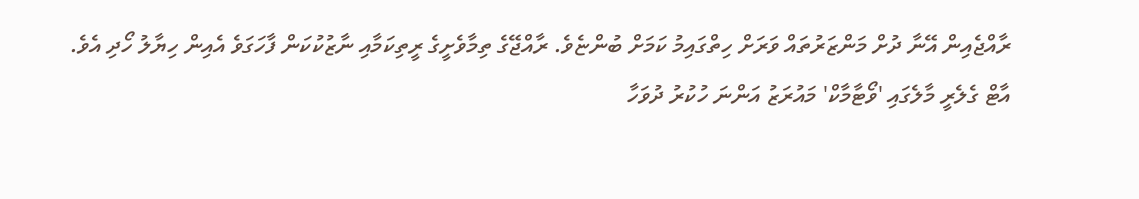ރާއްޖެއިން އޭނާ ދުށް މަންޒަރުތައް ވަރަށް ހިތްގައިމު ކަމަށް ބުންޏެވެ. ރާއްޖޭގެ ތިމާވެށީގެ ރީތިކަމާއި ނާޒުކުކަން ފާހަގަވެ އެއިން ހިޔާލު ހޯދި އެވެ.
އާޓް ގެލެރީ މާލެގައި 'ވޯޓާމާކް' މައުރަޒު އަންނަ ހުކުރު ދުވަހާ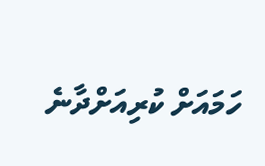ހަމައަށް ކުރިއަށްދާނެ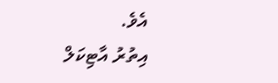އެވެ.
އިތުރު އާޓިކަލް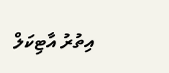އިތުރު އާޓިކަލް